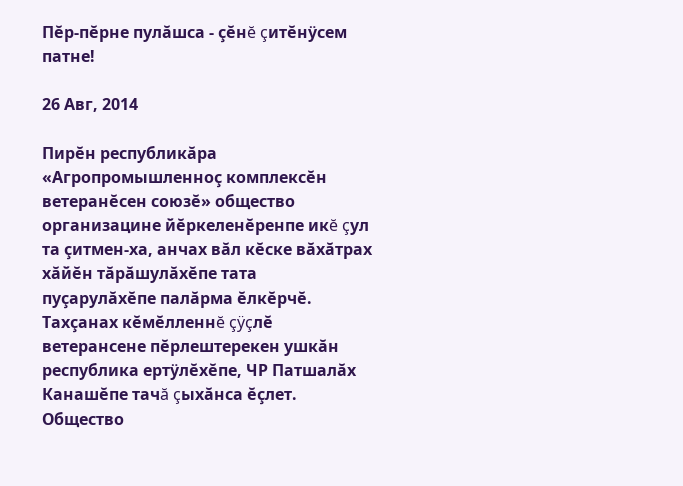Пĕр-пĕрне пулăшса - çĕнĕ çитĕнÿсем патне!

26 Авг, 2014

Пирĕн республикăра «Агропромышленноç комплексĕн ветеранĕсен союзĕ» общество организацине йĕркеленĕренпе икĕ çул та çитмен-ха, анчах вăл кĕске вăхăтрах хăйĕн тăрăшулăхĕпе тата пуçарулăхĕпе палăрма ĕлкĕрчĕ. Тахçанах кĕмĕлленнĕ çÿçлĕ ветерансене пĕрлештерекен ушкăн республика ертÿлĕхĕпе, ЧР Патшалăх Канашĕпе тачă çыхăнса ĕçлет. Общество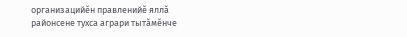организацийĕн правленийĕ яллă районсене тухса аграри тытăмĕнче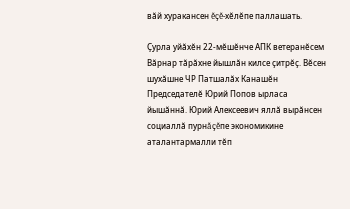вăй хуракансен ĕçĕ-хĕлĕпе паллашать.

Çурла уйăхĕн 22-мĕшĕнче АПК ветеранĕсем Вăрнар тăрăхне йышлăн килсе çитрĕç. Вĕсен шухăшне ЧР Патшалăх Канашĕн Председателĕ Юрий Попов ырласа йышăннă. Юрий Алексеевич яллă вырăнсен социаллă пурнăçĕпе экономикине аталантармалли тĕп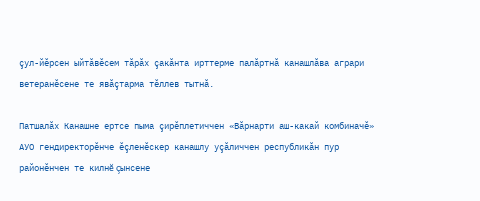çул-йĕрсен ыйтăвĕсем тăрăх çакăнта ирттерме палăртнă канашлăва аграри ветеранĕсене те явăçтарма тĕллев тытнă.

Патшалăх Канашне ертсе пыма çирĕплетиччен «Вăрнарти аш-какай комбиначĕ» АУО гендиректорĕнче ĕçленĕскер канашлу уçăличчен республикăн пур районĕнчен те килнĕ çынсене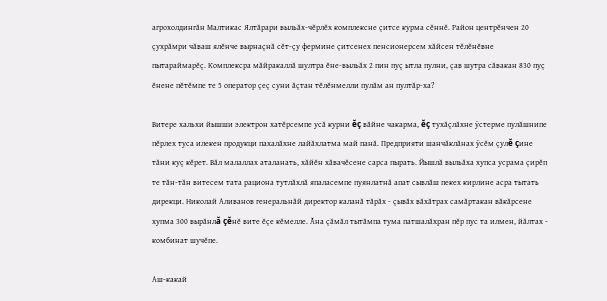агрохолдингăн Малтикас Ялтăрари выльăх-чĕрлĕх комплексне çитсе курма сĕннĕ. Район центрĕнчен 20 çухрăмри чăваш ялĕнче вырнаçнă сĕт-çу фермине çитсенех пенсионерсем хăйсен тĕлĕнĕвне пытараймарĕç. Комплексра мăйракаллă шултра ĕне-выльăх 2 пин пуç ытла пулни, çав шутра сăвакан 830 пуç ĕнене пĕтĕмпе те 5 оператор çеç суни ăçтан тĕлĕнмелли пулăм ан пултăр-ха?

Витере хальхи йышши электрон хатĕрсемпе усă курни ĕç вăйне чакарма, ĕç тухăçлăхне ÿстерме пулăшнипе пĕрлех туса илекен продукци пахалăхне лайăхлатма май панă. Предприяти шанчăклăнах ÿсĕм çулĕ çине тăни куç кĕрет. Вăл малаллах аталанать, хăйĕн хăвачĕсене сарса пырать. Йышлă выльăха хупса усрама çирĕп те тăн-тăн витесем тата рациона тутлăхлă япаласемпе пуянлатнă апат сывлăш пекех кирлине асра тытать дирекци. Николай Аливанов генеральнăй директор каланă тăрăх - çывăх вăхăтрах самăртакан вăкăрсене хупма 300 вырăнлă çĕнĕ вите ĕçе кĕмелле. Ăна çăмăл тытăмпа тума патшалăхран пĕр пус та илмен, йăлтах - комбинат шучĕпе.

Аш-какай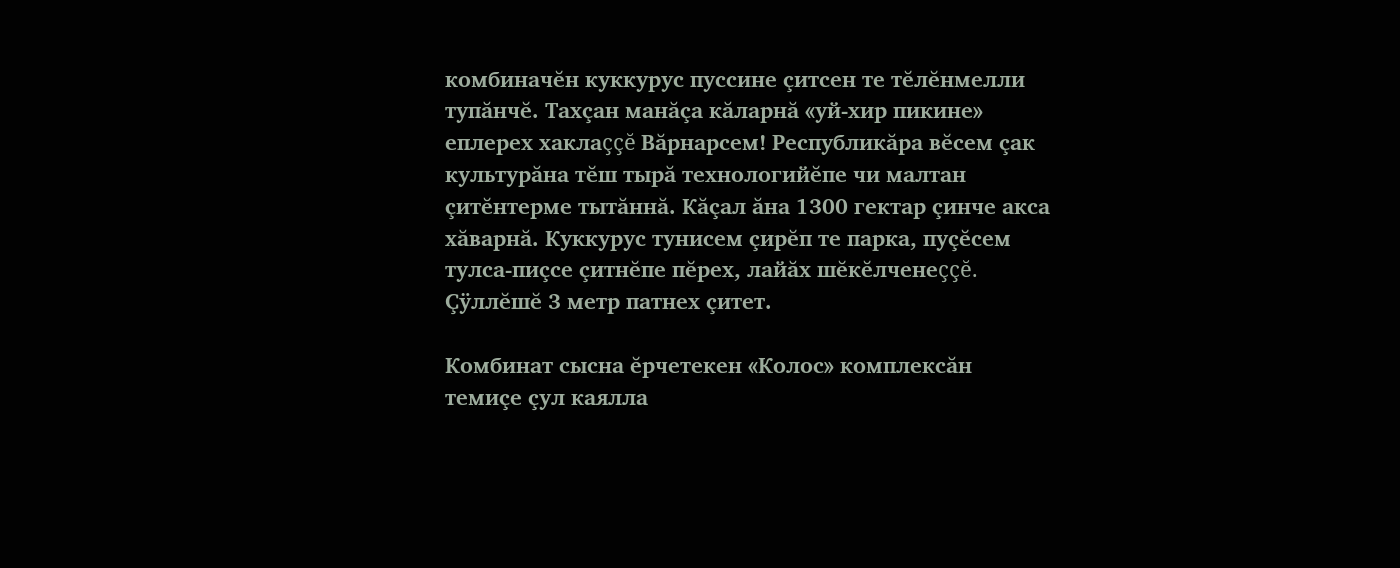комбиначĕн куккурус пуссине çитсен те тĕлĕнмелли тупăнчĕ. Тахçан манăçа кăларнă «уй-хир пикине» еплерех хаклаççĕ Вăрнарсем! Республикăра вĕсем çак культурăна тĕш тырă технологийĕпе чи малтан çитĕнтерме тытăннă. Кăçал ăна 1300 гектар çинче акса хăварнă. Куккурус тунисем çирĕп те парка, пуçĕсем тулса-пиçсе çитнĕпе пĕрех, лайăх шĕкĕлченеççĕ. Çÿллĕшĕ 3 метр патнех çитет.

Комбинат сысна ĕрчетекен «Колос» комплексăн темиçе çул каялла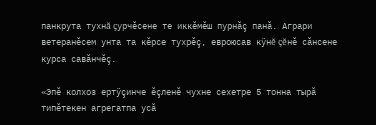панкрута тухнă çурчĕсене те иккĕмĕш пурнăç панă. Аграри ветеранĕсем унта та кĕрсе тухрĕç, евроюсав кÿнĕ çĕнĕ сăнсене курса савăнчĕç.

«Эпĕ колхоз ертÿçинче ĕçленĕ чухне сехетре 5 тонна тырă типĕтекен агрегатпа усă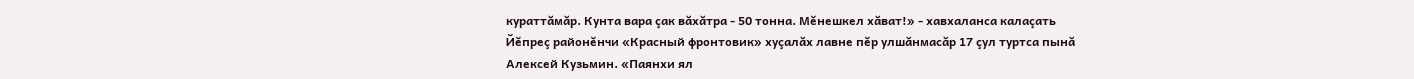кураттăмăр. Кунта вара çак вăхăтра - 50 тонна. Мĕнешкел хăват!» - хавхаланса калаçать Йĕпреç районĕнчи «Красный фронтовик» хуçалăх лавне пĕр улшăнмасăр 17 çул туртса пынă Алексей Кузьмин. «Паянхи ял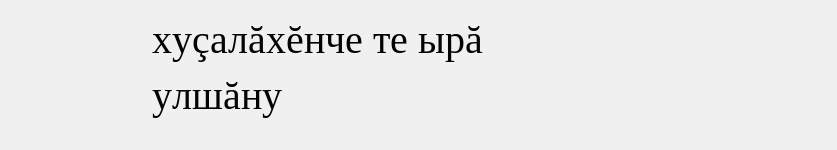хуçалăхĕнче те ырă улшăну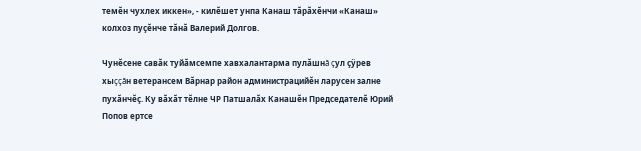темĕн чухлех иккен», - килĕшет унпа Канаш тăрăхĕнчи «Канаш» колхоз пуçĕнче тăнă Валерий Долгов.

Чунĕсене савăк туйăмсемпе хавхалантарма пулăшнă çул çÿрев хыççăн ветерансем Вăрнар район администрацийĕн ларусен залне пухăнчĕç. Ку вăхăт тĕлне ЧР Патшалăх Канашĕн Председателĕ Юрий Попов ертсе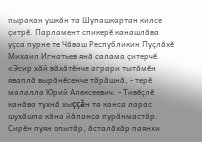пыракан ушкăн та Шупашкартан килсе çитрĕ. Парламент спикерĕ канашлăва уçса пурне те Чăваш Республикин Пуçлăхĕ Михаил Игнатьев янă салама çитерчĕ. «Эсир хăй вăхăтĕнче аграри тытăмĕн яваплă вырăнĕсенче тăрăшнă, - терĕ малалла Юрий Алексеевич. - Тивĕçлĕ канăва тухнă хыççăн та канса ларас шухăшпа кăна йăпанса пурăнмастăр. Сирĕн пуян опытăр, ăсталăхăр паянхи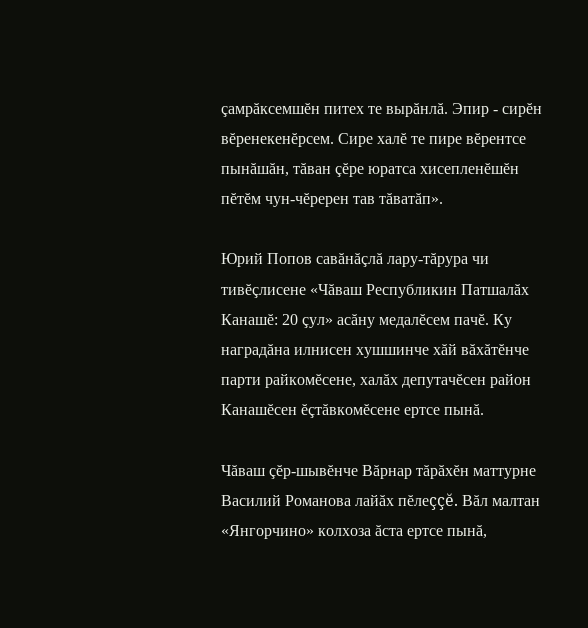çамрăксемшĕн питех те вырăнлă. Эпир - сирĕн вĕренекенĕрсем. Сире халĕ те пире вĕрентсе пынăшăн, тăван çĕре юратса хисепленĕшĕн пĕтĕм чун-чĕререн тав тăватăп».

Юрий Попов савăнăçлă лару-тăрура чи тивĕçлисене «Чăваш Республикин Патшалăх Канашĕ: 20 çул» асăну медалĕсем пачĕ. Ку наградăна илнисен хушшинче хăй вăхăтĕнче парти райкомĕсене, халăх депутачĕсен район Канашĕсен ĕçтăвкомĕсене ертсе пынă.

Чăваш çĕр-шывĕнче Вăрнар тăрăхĕн маттурне Василий Романова лайăх пĕлеççĕ. Вăл малтан «Янгорчино» колхоза ăста ертсе пынă,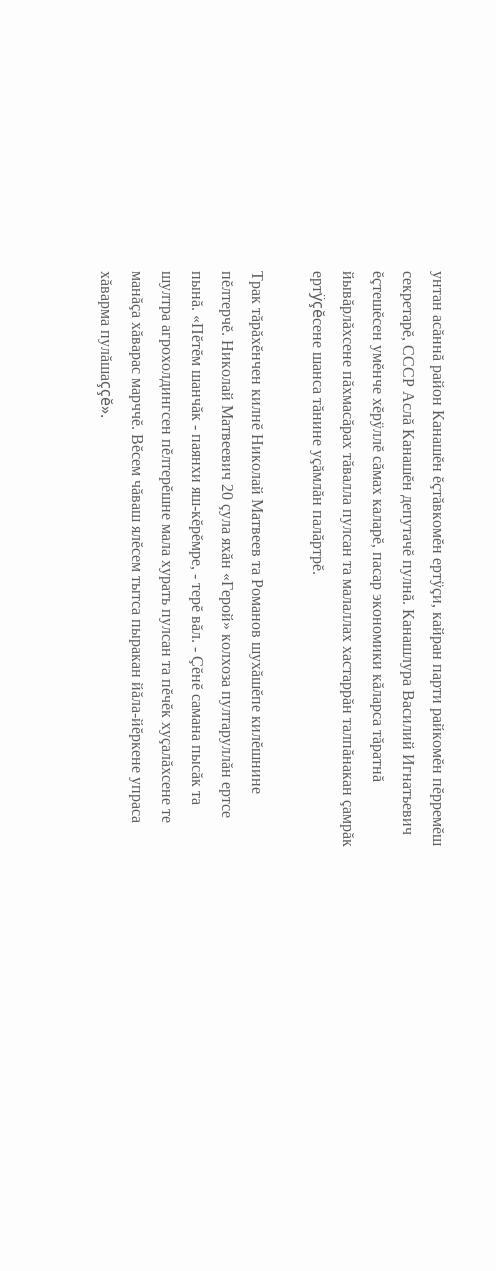унтан асăннă район Канашĕн ĕçтăвкомĕн ертÿçи, кайран парти райкомĕн пĕрремĕш секретарĕ, СССР Аслă Канашĕн депутачĕ пулнă. Канашлура Василий Игнатьевич ĕçтешĕсен умĕнче хĕрÿллĕ сăмах каларĕ, пасар экономики кăларса тăратнă йывăрлăхсене пăхмасăрах тăвалла пулсан та малаллах хастаррăн талпăнакан çамрăк ертÿçĕсене шанса тăнине уçăмлăн палăртрĕ.

Трак тăрăхĕнчен килнĕ Николай Матвеев та Романов шухăшĕпе килĕшнине пĕлтерчĕ. Николай Матвеевич 20 çула яхăн «Герой» колхоза пултаруллăн ертсе пынă. «Пĕтĕм шанчăк - паянхи яш-кĕрĕмре, - терĕ вăл. - Çĕнĕ самана пысăк та шултра агрохолдингсен пĕлтерĕшне мала хурать пулсан та пĕчĕк хуçалăхсене те манăçа хăварас марччĕ. Вĕсем чăваш ялĕсем тытса пыракан йăла-йĕркене упраса хăварма пулăшаççĕ».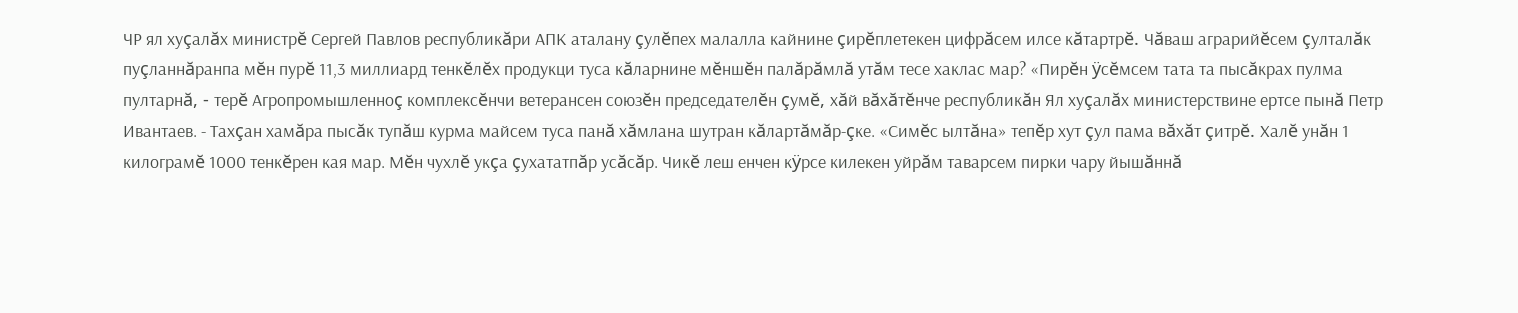ЧР ял хуçалăх министрĕ Сергей Павлов республикăри АПК аталану çулĕпех малалла кайнине çирĕплетекен цифрăсем илсе кăтартрĕ. Чăваш аграрийĕсем çулталăк пуçланнăранпа мĕн пурĕ 11,3 миллиард тенкĕлĕх продукци туса кăларнине мĕншĕн палăрăмлă утăм тесе хаклас мар? «Пирĕн ÿсĕмсем тата та пысăкрах пулма пултарнă, - терĕ Агропромышленноç комплексĕнчи ветерансен союзĕн председателĕн çумĕ, хăй вăхăтĕнче республикăн Ял хуçалăх министерствине ертсе пынă Петр Ивантаев. - Тахçан хамăра пысăк тупăш курма майсем туса панă хăмлана шутран кăлартăмăр-çке. «Симĕс ылтăна» тепĕр хут çул пама вăхăт çитрĕ. Халĕ унăн 1 килограмĕ 1000 тенкĕрен кая мар. Мĕн чухлĕ укçа çухататпăр усăсăр. Чикĕ леш енчен кÿрсе килекен уйрăм таварсем пирки чару йышăннă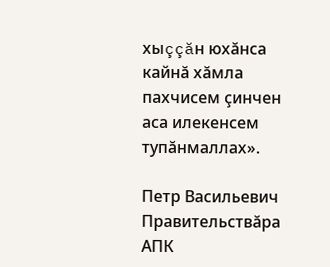хыççăн юхăнса кайнă хăмла пахчисем çинчен аса илекенсем тупăнмаллах».

Петр Васильевич Правительствăра АПК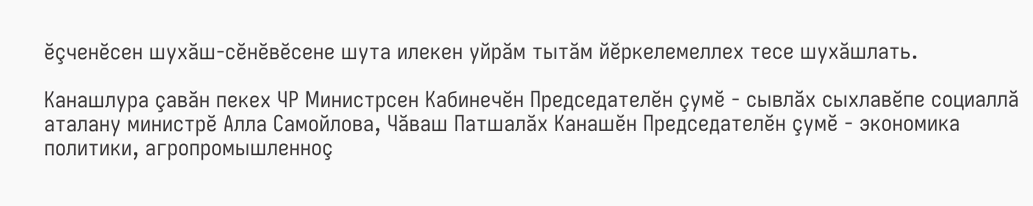ĕçченĕсен шухăш-сĕнĕвĕсене шута илекен уйрăм тытăм йĕркелемеллех тесе шухăшлать.

Канашлура çавăн пекех ЧР Министрсен Кабинечĕн Председателĕн çумĕ - сывлăх сыхлавĕпе социаллă аталану министрĕ Алла Самойлова, Чăваш Патшалăх Канашĕн Председателĕн çумĕ - экономика политики, агропромышленноç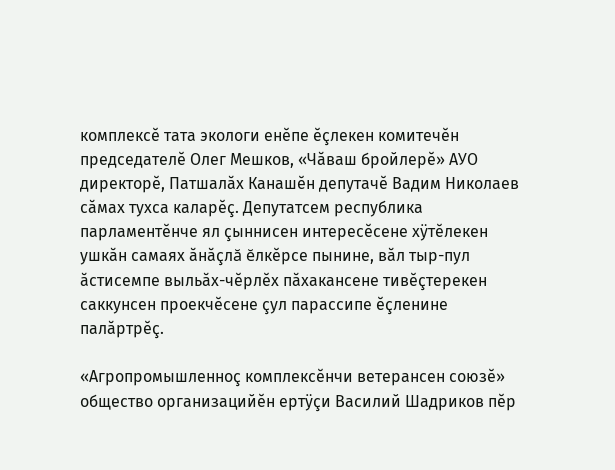комплексĕ тата экологи енĕпе ĕçлекен комитечĕн председателĕ Олег Мешков, «Чăваш бройлерĕ» АУО директорĕ, Патшалăх Канашĕн депутачĕ Вадим Николаев сăмах тухса каларĕç. Депутатсем республика парламентĕнче ял çыннисен интересĕсене хÿтĕлекен ушкăн самаях ăнăçлă ĕлкĕрсе пынине, вăл тыр-пул ăстисемпе выльăх-чĕрлĕх пăхакансене тивĕçтерекен саккунсен проекчĕсене çул парассипе ĕçленине палăртрĕç.

«Агропромышленноç комплексĕнчи ветерансен союзĕ» общество организацийĕн ертÿçи Василий Шадриков пĕр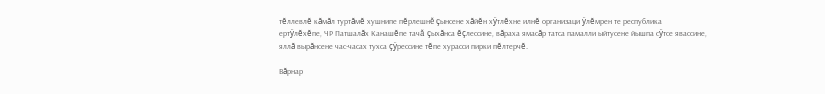тĕллевлĕ кăмăл туртăмĕ хушнипе пĕрлешнĕ çынсене хăйĕн хÿтлĕхне илнĕ организаци ÿлĕмрен те республика ертÿлĕхĕпе, ЧР Патшалăх Канашĕпе тачă çыхăнса ĕçлессине, вăраха ямасăр татса памалли ыйтусене йышпа сÿтсе явассине, яллă вырăнсене час-часах тухса çÿрессине тĕпе хурасси пирки пĕлтерчĕ.

Вăрнар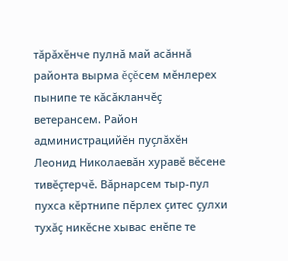тăрăхĕнче пулнă май асăннă районта вырма ĕçĕсем мĕнлерех пынипе те кăсăкланчĕç ветерансем. Район администрацийĕн пуçлăхĕн Леонид Николаевăн хуравĕ вĕсене тивĕçтерчĕ. Вăрнарсем тыр-пул пухса кĕртнипе пĕрлех çитес çулхи тухăç никĕсне хывас енĕпе те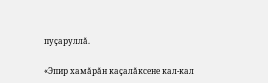пуçаруллă.

«Эпир хамăрăн каçалăксене кал-кал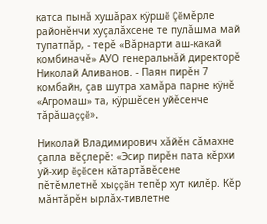катса пынă хушăрах кÿршĕ Çĕмĕрле районĕнчи хуçалăхсене те пулăшма май тупатпăр, - терĕ «Вăрнарти аш-какай комбиначĕ» АУО генеральнăй директорĕ Николай Аливанов. - Паян пирĕн 7 комбайн, çав шутра хамăра парне кÿнĕ «Агромаш» та, кÿршĕсен уйĕсенче тăрăшаççĕ».

Николай Владимирович хăйĕн сăмахне çапла вĕçлерĕ: «Эсир пирĕн пата кĕрхи уй-хир ĕçĕсен кăтартăвĕсене пĕтĕмлетнĕ хыççăн тепĕр хут килĕр. Кĕр мăнтăрĕн ырлăх-тивлетне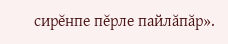сирĕнпе пĕрле пайлăпăр».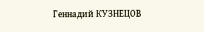Геннадий КУЗНЕЦОВ